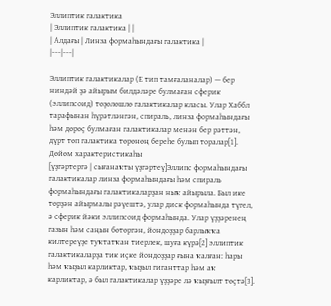Эллиптик галактика
| Эллиптик галактика | |
| Алдағы | Линза формаһындағы галактика |
|---|---|

Эллиптик галактикалар (Е тип тамғаланалар) — бер ниндәй ҙә айырым билдәләре булмаған сферик (эллипсоид) төҙөлөшлө галактикалар класы. Улар Хаббл тарафынан һүрәтләнгән, спираль, линза формаһындағы һәм дөрөҫ булмаған галактикалар менән бер рәттән, дүрт төп галактика төрөнөң береһе булып торалар[1].
Дөйөм характеристикаһы
[үҙгәртергә | сығанаҡты үҙгәртеү]Эллипс формаһындағы галактикалар линза формаһындағы һәм спираль формаһындағы галактикаларҙан ныҡ айырыла. Был ике төрҙән айырмалы рәүештә, улар диск формаһында түгел, ә сферик йәки эллипсоид формаһында. Улар үҙҙәренең газын һәм саңын бөтөргән, йондоҙҙар барлыҡҡа килтереүҙе туҡтатҡан тиерлек, шуға күрә[2] эллиптик галактикаларҙа тик иҫке йондоҙҙар ғына ҡалған: һары һәм ҡыҙыл карликтар, ҡыҙыл гиганттар һәм аҡ карликтар, ә был галактикалар үҙҙәре лә ҡыҙғылт төҫтә[3].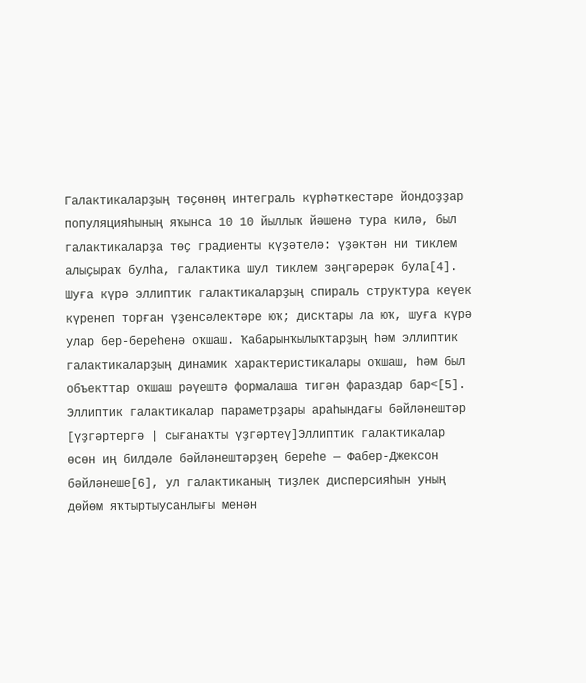Галактикаларҙың төҫөнөң интеграль күрһәткестәре йондоҙҙар популяцияһының яҡынса 10 10 йыллыҡ йәшенә тура килә, был галактикаларҙа төҫ градиенты күҙәтелә: үҙәктән ни тиклем алыҫыраҡ булһа, галактика шул тиклем зәңгәрерәк була[4].
Шуға күрә эллиптик галактикаларҙың спираль структура кеүек күренеп торған үҙенсәлектәре юҡ; дисктары ла юҡ, шуға күрә улар бер-береһенә оҡшаш. Ҡабарынҡылыҡтарҙың һәм эллиптик галактикаларҙың динамик характеристикалары оҡшаш, һәм был объекттар оҡшаш рәүештә формалаша тигән фараздар бар<[5].
Эллиптик галактикалар параметрҙары араһындағы бәйләнештәр
[үҙгәртергә | сығанаҡты үҙгәртеү]Эллиптик галактикалар өсөн иң билдәле бәйләнештәрҙең береһе — Фабер-Джексон бәйләнеше[6], ул галактиканың тиҙлек дисперсияһын уның дөйөм яҡтыртыусанлығы менән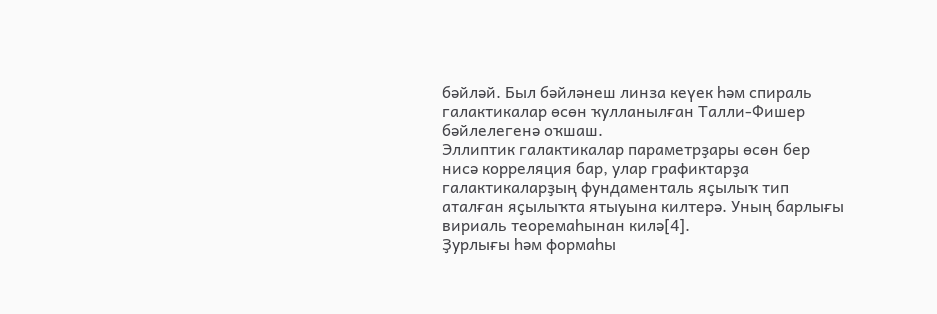бәйләй. Был бәйләнеш линза кеүек һәм спираль галактикалар өсөн ҡулланылған Талли-Фишер бәйлелегенә оҡшаш.
Эллиптик галактикалар параметрҙары өсөн бер нисә корреляция бар, улар графиктарҙа галактикаларҙың фундаменталь яҫылыҡ тип аталған яҫылыҡта ятыуына килтерә. Уның барлығы вириаль теоремаһынан килә[4].
Ҙурлығы һәм формаһы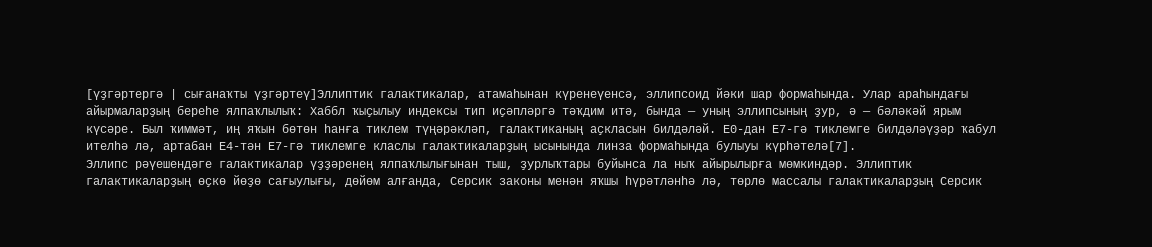[үҙгәртергә | сығанаҡты үҙгәртеү]Эллиптик галактикалар, атамаһынан күренеүенсә, эллипсоид йәки шар формаһында. Улар араһындағы айырмаларҙың береһе ялпаҡлылыҡ: Хаббл ҡыҫылыу индексы тип иҫәпләргә тәҡдим итә, бында — уның эллипсының ҙур, ә — бәләкәй ярым күсәре. Был ҡиммәт, иң яҡын бөтөн һанға тиклем түңәрәкләп, галактиканың аҫкласын билдәләй. Е0-дан Е7-гә тиклемге билдәләүҙәр ҡабул ителһә лә, артабан Е4-тән Е7-гә тиклемге класлы галактикаларҙың ысынында линза формаһында булыуы күрһәтелә[7].
Эллипс рәүешендәге галактикалар үҙҙәренең ялпаҡлылығынан тыш, ҙурлыҡтары буйынса ла ныҡ айырылырға мөмкиндәр. Эллиптик галактикаларҙың өҫкө йөҙө сағыулығы, дөйөм алғанда, Серсик законы менән яҡшы һүрәтләнһә лә, төрлө массалы галактикаларҙың Серсик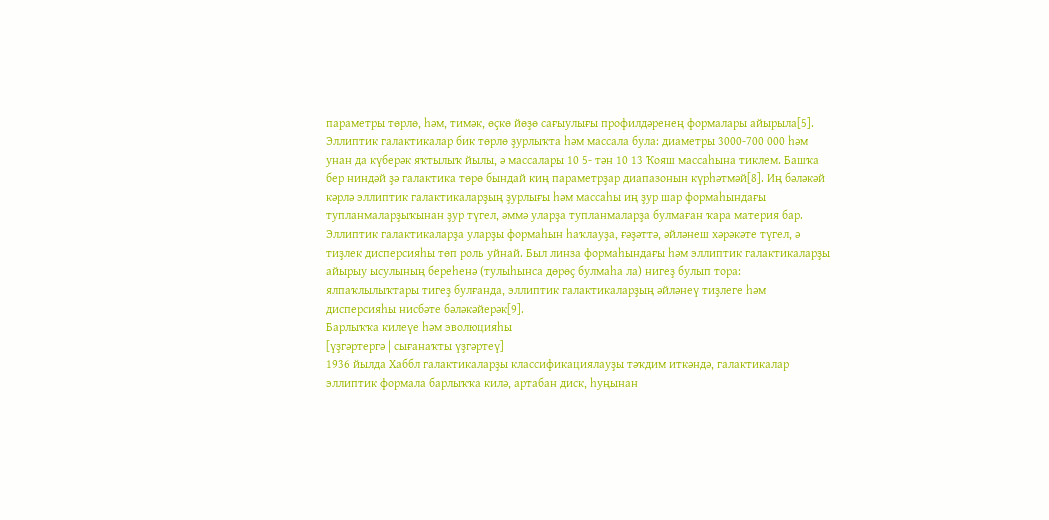параметры төрлө, һәм, тимәк, өҫкө йөҙө сағыулығы профилдәренең формалары айырыла[5]. Эллиптик галактикалар бик төрлө ҙурлыҡта һәм массала була: диаметры 3000-700 000 һәм унан да күберәк яҡтылыҡ йылы, ә массалары 10 5- тән 10 13 Ҡояш массаһына тиклем. Башҡа бер ниндәй ҙә галактика төрө бындай киң параметрҙар диапазонын күрһәтмәй[8]. Иң бәләкәй кәрлә эллиптик галактикаларҙың ҙурлығы һәм массаһы иң ҙур шар формаһындағы тупланмаларҙыҡынан ҙур түгел, әммә уларҙа тупланмаларҙа булмаған ҡара материя бар.
Эллиптик галактикаларҙа уларҙы формаһын һаҡлауҙа, ғәҙәттә, әйләнеш хәрәкәте түгел, ә тиҙлек дисперсияһы төп роль уйнай. Был линза формаһындағы һәм эллиптик галактикаларҙы айырыу ысулының береһенә (тулыһынса дөрөҫ булмаһа ла) нигеҙ булып тора: ялпаҡлылыҡтары тигеҙ булғанда, эллиптик галактикаларҙың әйләнеү тиҙлеге һәм дисперсияһы нисбәте бәләкәйерәк[9].
Барлыҡҡа килеүе һәм эволюцияһы
[үҙгәртергә | сығанаҡты үҙгәртеү]
1936 йылда Хаббл галактикаларҙы классификациялауҙы тәҡдим иткәндә, галактикалар эллиптик формала барлыҡҡа килә, артабан диск, һуңынан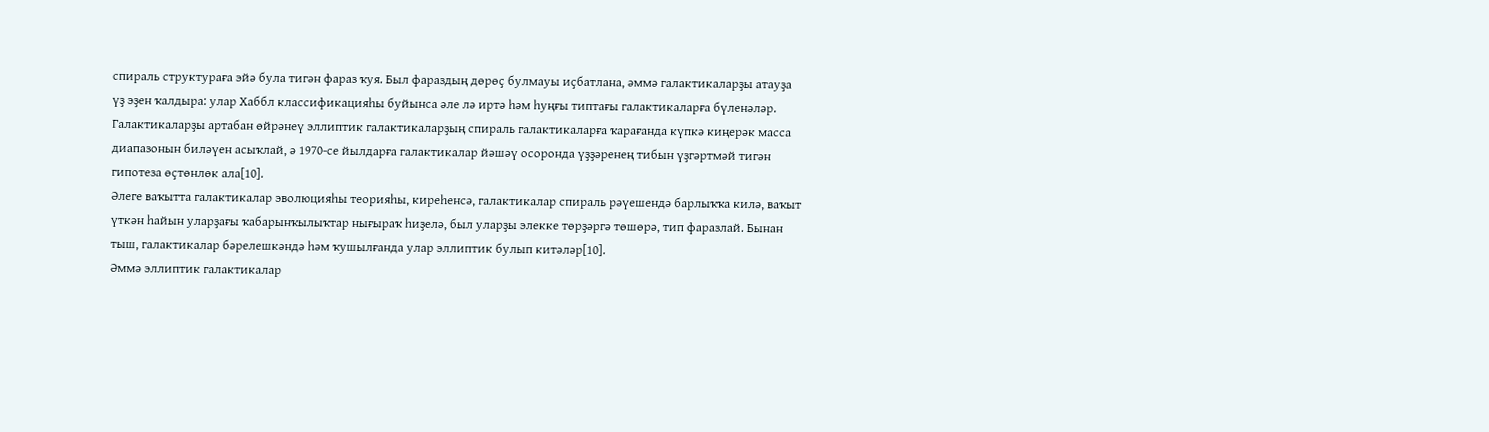спираль структураға эйә була тигән фараз ҡуя. Был фараздың дөрөҫ булмауы иҫбатлана, әммә галактикаларҙы атауҙа үҙ эҙен ҡалдыра: улар Хаббл классификацияһы буйынса әле лә иртә һәм һуңғы типтағы галактикаларға бүленәләр. Галактикаларҙы артабан өйрәнеү эллиптик галактикаларҙың спираль галактикаларға ҡарағанда күпкә киңерәк масса диапазонын биләүен асыҡлай, ә 1970-се йылдарға галактикалар йәшәү осоронда үҙҙәренең тибын үҙгәртмәй тигән гипотеза өҫтөнлөк ала[10].
Әлеге ваҡытта галактикалар эволюцияһы теорияһы, киреһенсә, галактикалар спираль рәүешендә барлыҡҡа килә, ваҡыт үткән һайын уларҙағы ҡабарынҡылыҡтар нығыраҡ һиҙелә, был уларҙы элекке төрҙәргә төшөрә, тип фаразлай. Бынан тыш, галактикалар бәрелешкәндә һәм ҡушылғанда улар эллиптик булып китәләр[10].
Әммә эллиптик галактикалар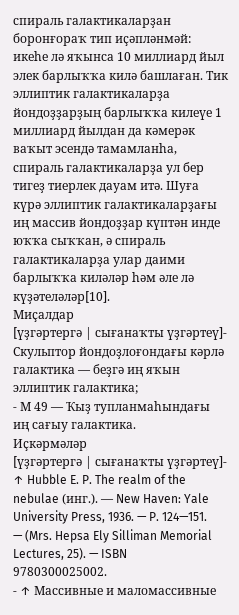спираль галактикаларҙан боронғораҡ тип иҫәпләнмәй: икеһе лә яҡынса 10 миллиард йыл элек барлыҡҡа килә башлаған. Тик эллиптик галактикаларҙа йондоҙҙарҙың барлыҡҡа килеүе 1 миллиард йылдан да кәмерәк ваҡыт эсендә тамамланһа, спираль галактикаларҙа ул бер тигеҙ тиерлек дауам итә. Шуға күрә эллиптик галактикаларҙағы иң массив йондоҙҙар күптән инде юҡҡа сыҡҡан, ә спираль галактикаларҙа улар даими барлыҡҡа киләләр һәм әле лә күҙәтеләләр[10].
Миҫалдар
[үҙгәртергә | сығанаҡты үҙгәртеү]- Скульптор йондоҙлоғондағы кәрлә галактика — беҙгә иң яҡын эллиптик галактика;
- М 49 — Ҡыҙ тупланмаһындағы иң сағыу галактика.
Иҫкәрмәләр
[үҙгәртергә | сығанаҡты үҙгәртеү]- ↑ Hubble E. P. The realm of the nebulae (инг.). — New Haven: Yale University Press, 1936. — P. 124—151. — (Mrs. Hepsa Ely Silliman Memorial Lectures, 25). — ISBN 9780300025002.
- ↑ Массивные и маломассивные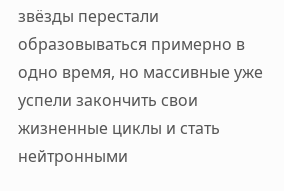звёзды перестали образовываться примерно в одно время, но массивные уже успели закончить свои жизненные циклы и стать нейтронными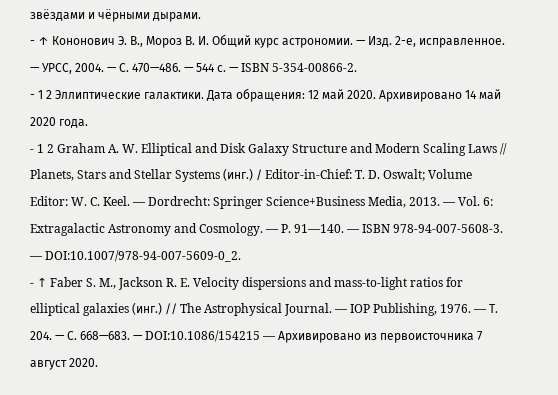звёздами и чёрными дырами.
- ↑ Кононович Э. В., Мороз В. И. Общий курс астрономии. — Изд. 2-е, исправленное. — УРСС, 2004. — С. 470—486. — 544 с. — ISBN 5-354-00866-2.
- 1 2 Эллиптические галактики. Дата обращения: 12 май 2020. Архивировано 14 май 2020 года.
- 1 2 Graham A. W. Elliptical and Disk Galaxy Structure and Modern Scaling Laws // Planets, Stars and Stellar Systems (инг.) / Editor-in-Chief: T. D. Oswalt; Volume Editor: W. C. Keel. — Dordrecht: Springer Science+Business Media, 2013. — Vol. 6: Extragalactic Astronomy and Cosmology. — P. 91—140. — ISBN 978-94-007-5608-3. — DOI:10.1007/978-94-007-5609-0_2.
- ↑ Faber S. M., Jackson R. E. Velocity dispersions and mass-to-light ratios for elliptical galaxies (инг.) // The Astrophysical Journal. — IOP Publishing, 1976. — Т. 204. — С. 668—683. — DOI:10.1086/154215 — Архивировано из первоисточника 7 август 2020.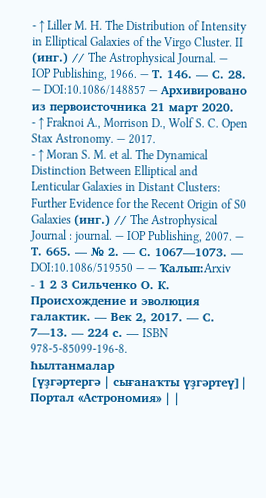- ↑ Liller M. H. The Distribution of Intensity in Elliptical Galaxies of the Virgo Cluster. II (инг.) // The Astrophysical Journal. — IOP Publishing, 1966. — Т. 146. — С. 28. — DOI:10.1086/148857 — Архивировано из первоисточника 21 март 2020.
- ↑ Fraknoi A., Morrison D., Wolf S. C. Open Stax Astronomy. — 2017.
- ↑ Moran S. M. et al. The Dynamical Distinction Between Elliptical and Lenticular Galaxies in Distant Clusters: Further Evidence for the Recent Origin of S0 Galaxies (инг.) // The Astrophysical Journal : journal. — IOP Publishing, 2007. — Т. 665. — № 2. — С. 1067—1073. — DOI:10.1086/519550 — — Ҡалып:Arxiv
- 1 2 3 Сильченко О. К. Происхождение и эволюция галактик. — Век 2, 2017. — С. 7—13. — 224 с. — ISBN 978-5-85099-196-8.
Һылтанмалар
[үҙгәртергә | сығанаҡты үҙгәртеү]| Портал «Астрономия» | |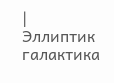| Эллиптик галактика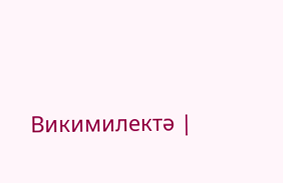Викимилектә |